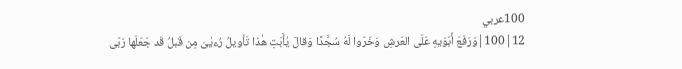100عربي
12|100|وَرَفَعَ أَبَوَيهِ عَلَى العَرشِ وَخَرّوا لَهُ سُجَّدًا وَقالَ يٰأَبَتِ هٰذا تَأويلُ رُءيٰىَ مِن قَبلُ قَد جَعَلَها رَبّى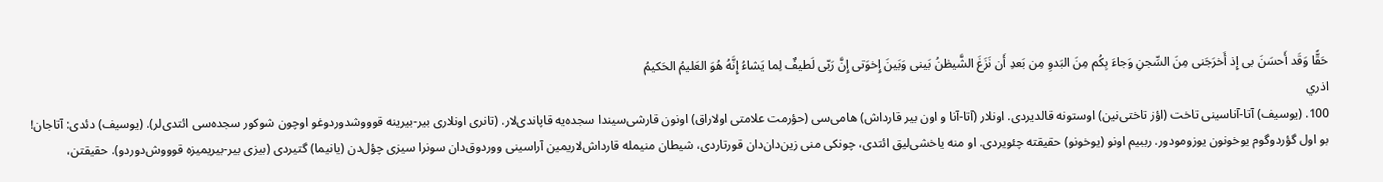حَقًّا وَقَد أَحسَنَ بى إِذ أَخرَجَنى مِنَ السِّجنِ وَجاءَ بِكُم مِنَ البَدوِ مِن بَعدِ أَن نَزَغَ الشَّيطٰنُ بَينى وَبَينَ إِخوَتى إِنَّ رَبّى لَطيفٌ لِما يَشاءُ إِنَّهُ هُوَ العَليمُ الحَكيمُ
اذري
100. (یوسیف) آتا-آناسینی تاخت (اؤز تاختی‌نین) اوستونه قالدیردی. اونلار (آتا-آنا و اون بیر قارداش) هامی‌سی (حؤرمت علامتی اولا‌راق) اونون قارشی‌سیندا سجده‌یه قاپاندی‌لار. (تانری اونلاری بیر-بیرینه قوووشدوردوغو اوچون شوکور سجده‌سی ائتدی‌لر). (یوسیف) دئدی: آتاجان! بو اول گؤردوگوم یوخونون یوزومودور. رببیم اونو (یوخونو) حقیقته چئویردی. او منه یاخشی‌لیق ائتدی، چونکی منی زین‌دان‌دان قورتاردی، شیطان منیمله قارداش‌لاریمین آراسینی ووردوق‌دان سونرا سیزی چؤل‌دن (یانیما) گتیردی (بیزی بیر-بیریمیزه قوووش‌دوردو). حقیقتن،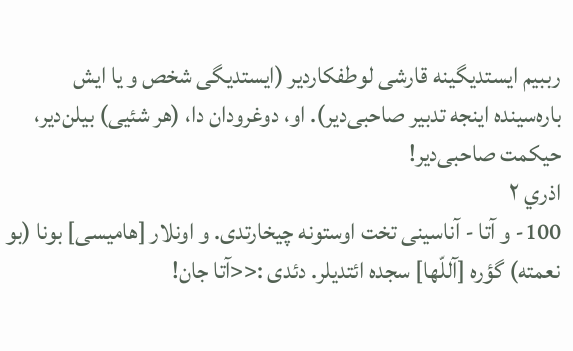رببیم ایستدیگینه قارشی لوطفکاردیر (ایستدیگی شخص و یا ایش باره‌سینده اینجه تدبیر صاحبی‌دیر). او، دوغرودان دا، (هر شئیی) بیلن‌دیر، حیکمت صاحبی‌دیر!
اذري ٢
100- و آتا - آناسینی تخت اوستونه چیخارتدی. و اونلار [هامیسی] بونا (بو نعمته) گؤره [آللّها] سجده ائتدیلر. دئدی :<<آتا جان!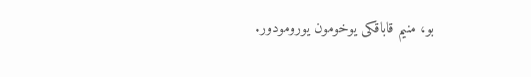بو، منیم قاباقکی یوخومون یورومودور.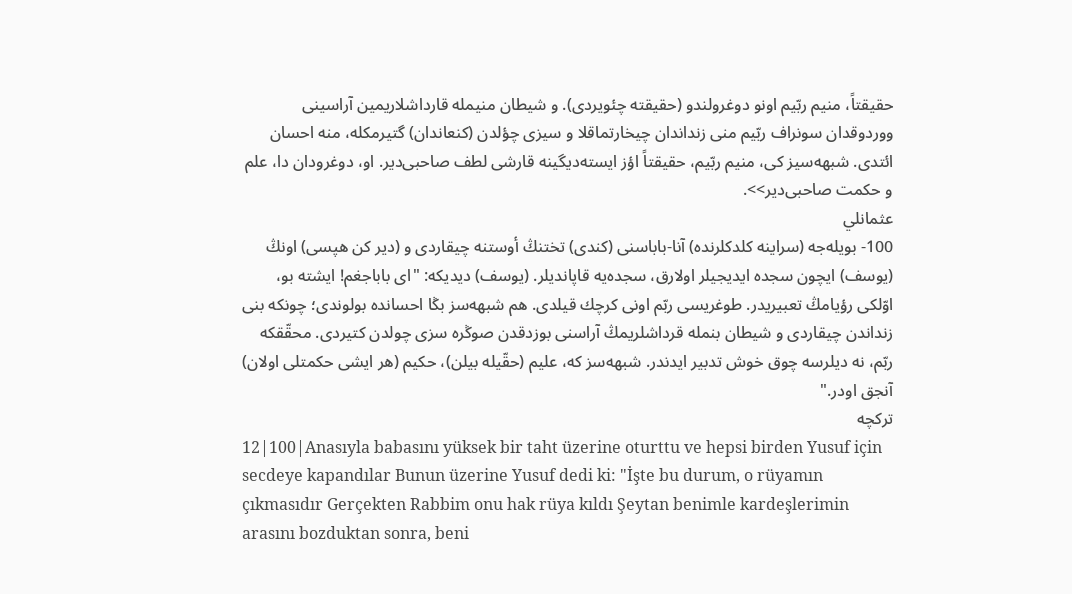حقیقتاً، منیم ربّیم اونو دوغرولندو (حقیقته چئویردی). و شیطان منیمله قارداشلاریمین آراسینی ووردوقدان سونراف ربّیم منی زنداندان چیخارتماقلا و سیزی چؤلدن (کنعاندان) گتیرمکله، منه احسان ائتدی. شبهه‌سیز کی، منیم ربّیم، حقیقتاً اؤز ایسته‌دیگینه قارشی لطف صاحبی‌دیر. او، دوغرودان دا، علم و حکمت صاحبی‌دیر>>.
عثمانلي
100- بویله‌جه (سراینه کلدکلرنده) آنا-باباسنی (کندی) تختنڭ أوستنه چیقاردی و (دیر کن هپسی) اونڭ (یوسف) ایچون سجده ایدیجیلر اولارق، سجده‌یه قاپاندیلر. (یوسف) دیدیکه: "ای باباجغم! ایشته بو، اوّلکی رؤیامڭ تعبیریدر. طوغریسی ربّم اونی کرچك قیلدی. هم شبهه‌سز بڭا احسانده بولوندی؛ چونکه بنی زنداندن چیقاردی و شیطان بنمله قرداشلریمڭ آراسنی بوزدقدن صوڭره سزی چولدن کتیردی. محقّقکه ربّم، نه دیلرسه چوق خوش تدبیر ایدندر. شبهه‌سز که، علیم (حقّیله بیلن)، حکیم (هر ایشی حکمتلی اولان) آنجق اودر."
ترکچە
12|100|Anasıyla babasını yüksek bir taht üzerine oturttu ve hepsi birden Yusuf için secdeye kapandılar Bunun üzerine Yusuf dedi ki: "İşte bu durum, o rüyamın çıkmasıdır Gerçekten Rabbim onu hak rüya kıldı Şeytan benimle kardeşlerimin arasını bozduktan sonra, beni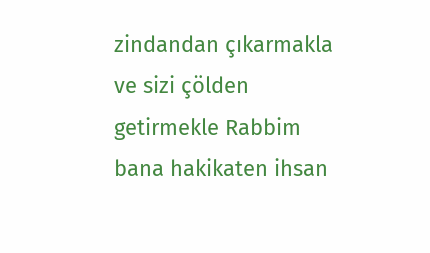zindandan çıkarmakla ve sizi çölden getirmekle Rabbim bana hakikaten ihsan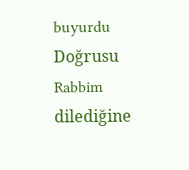buyurdu Doğrusu Rabbim dilediğine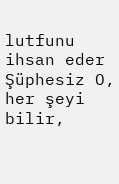lutfunu ihsan eder Şüphesiz O, her şeyi bilir,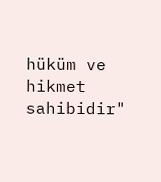hüküm ve hikmet sahibidir"